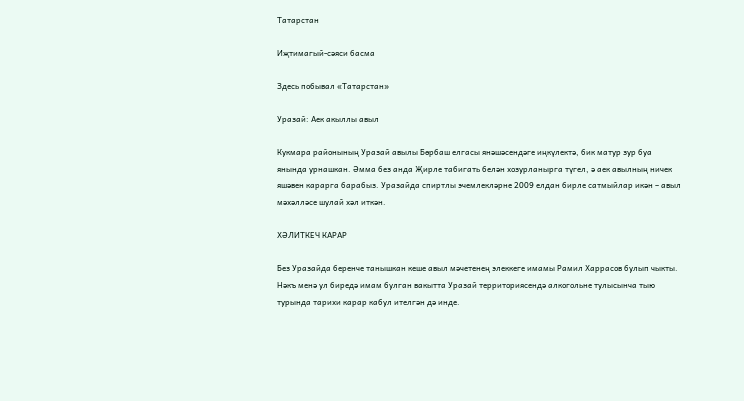Татарстан

Иҗтимагый-сәяси басма

Здесь побывал «Татарстан»

Уразай: Аек акыллы авыл

Кукмара районының Уразай авылы Бөрбаш елгасы янәшәсендәге иңкүлектә, бик матур зур буа янында урнашкан. Әмма без анда Җирле табигать белән хозурланырга түгел, ә аек авылның ничек яшәвен карарга барабыз. Уразайда спиртлы эчемлекләрне 2009 елдан бирле сатмыйлар икән – авыл мәхәлләсе шулай хәл иткән.

ХӘЛИТКЕЧ КАРАР

Без Уразайда беренче танышкан кеше авыл мәчетенең элеккеге имамы Рамил Харрасов булып чыкты. Нәкъ менә ул биредә имам булган вакытта Уразай территориясендә алкогольне тулысынча тыю турында тарихи карар кабул ителгән дә инде.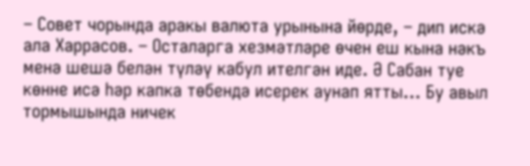– Совет чорында аракы валюта урынына йөрде, – дип искә ала Харрасов. – Осталарга хезмәтләре өчен еш кына нәкъ менә шешә белән түләү кабул ителгән иде. Ә Сабан туе көнне исә һәр капка төбендә исерек аунап ятты... Бу авыл тормышында ничек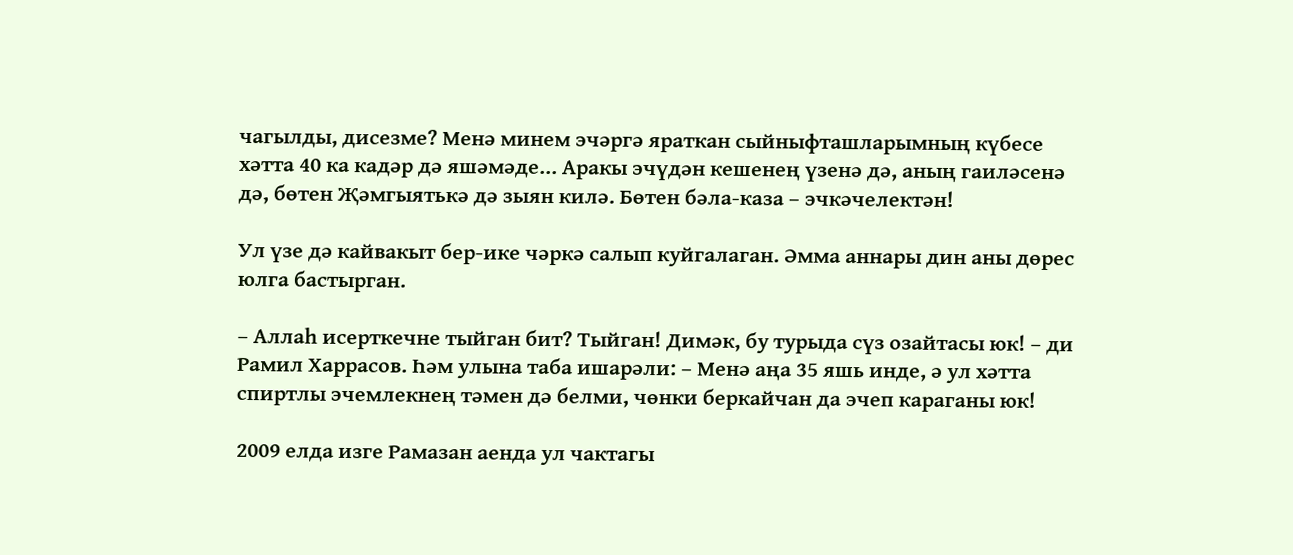чагылды, дисезме? Менә минем эчәргә яраткан сыйныфташларымның күбесе хәтта 40 ка кадәр дә яшәмәде... Аракы эчүдән кешенең үзенә дә, аның гаиләсенә дә, бөтен Җәмгыятькә дә зыян килә. Бөтен бәла-каза – эчкәчелектән!

Ул үзе дә кайвакыт бер-ике чәркә салып куйгалаган. Әмма аннары дин аны дөрес юлга бастырган.

– Аллаһ исерткечне тыйган бит? Тыйган! Димәк, бу турыда сүз озайтасы юк! – ди Рамил Харрасов. Һәм улына таба ишарәли: – Менә аңа 35 яшь инде, ә ул хәтта спиртлы эчемлекнең тәмен дә белми, чөнки беркайчан да эчеп караганы юк!

2009 елда изге Рамазан аенда ул чактагы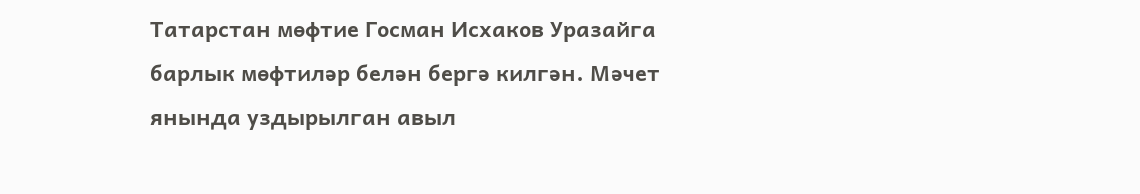Татарстан мөфтие Госман Исхаков Уразайга барлык мөфтиләр белән бергә килгән. Мәчет янында уздырылган авыл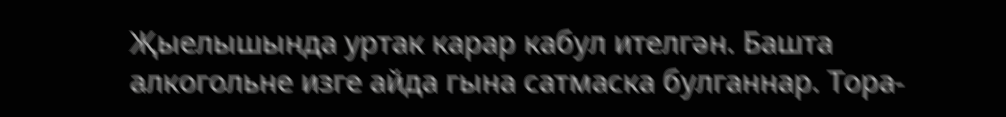Җыелышында уртак карар кабул ителгән. Башта алкогольне изге айда гына сатмаска булганнар. Тора-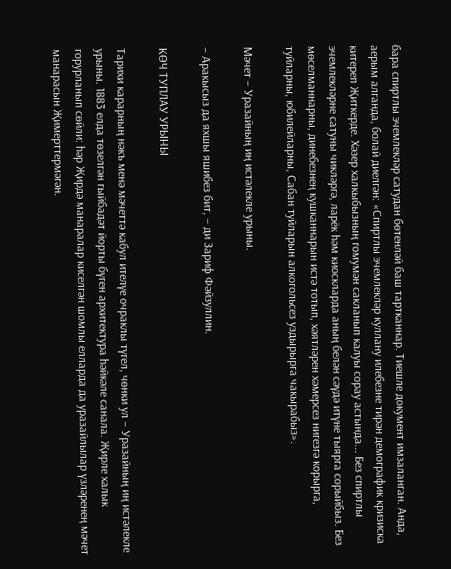бара спиртлы эчемлекләр сатудан бөтенләй баш тартканнар. Тиешле документ имзаланган. Анда, аерым алганда, болай диелгән: «Спиртлы эчемлекләр куллану илебезне тирән демографик кризиска китереп Җиткерде. Хәзер халкыбызның гомумән сакланып калуы сорау астында... Без спиртлы эчемлекләрне сатуны чикләргә, ларёк һәм киоскларда аның белән сәүдә итүне тыярга сорыйбыз. Без мөселманнарны, динебезнең кушканнарын истә тотып, хәятләрен хәмерсез нигезгә корырга, туйларны, юбилейларны, Сабан туйларын алкогольсез уздырырга чакырабыз».

Мәчет – Уразайның иң истәлекле урыны.

– Аракысыз да яхшы яшибез бит, – ди Зариф Фәйзуллин.

КӨЧ ТУПЛАУ УРЫНЫ

Тарихи карарның нәкъ менә мәчеттә кабул ителүе очраклы түгел, чөнки ул – Уразайның иң истәлекле урыны. 1883 елда төзелгән гыйбадәт йорты бүген архитектура һәйкәле санала. Җирле халык горурланып сөйли: һәр Җирдә манаралар киселгән шомлы елларда да уразайлылар үзләренең мәчет манарасын Җимерттермәгән.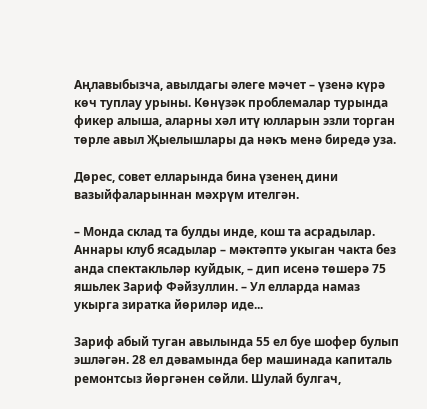Аңлавыбызча, авылдагы әлеге мәчет – үзенә күрә көч туплау урыны. Көнүзәк проблемалар турында фикер алыша, аларны хәл итү юлларын эзли торган төрле авыл Җыелышлары да нәкъ менә биредә уза.

Дөрес, совет елларында бина үзенең дини вазыйфаларыннан мәхрүм ителгән.

– Монда склад та булды инде, кош та асрадылар. Аннары клуб ясадылар – мәктәптә укыган чакта без анда спектакльләр куйдык, – дип исенә төшерә 75 яшьлек Зариф Фәйзуллин. – Ул елларда намаз укырга зиратка йөриләр иде...

Зариф абый туган авылында 55 ел буе шофер булып эшләгән. 28 ел дәвамында бер машинада капиталь ремонтсыз йөргәнен сөйли. Шулай булгач,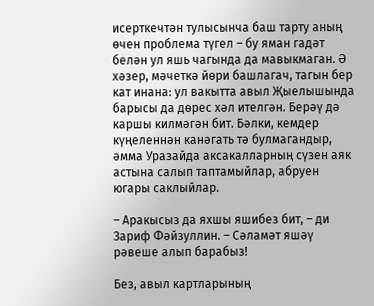исерткечтән тулысынча баш тарту аның өчен проблема түгел – бу яман гадәт белән ул яшь чагында да мавыкмаган. Ә хәзер, мәчеткә йөри башлагач, тагын бер кат инана: ул вакытта авыл Җыелышында барысы да дөрес хәл ителгән. Берәү дә каршы килмәгән бит. Бәлки, кемдер күңеленнән канәгать тә булмагандыр, әмма Уразайда аксакалларның сүзен аяк астына салып таптамыйлар, абруен югары саклыйлар.

– Аракысыз да яхшы яшибез бит, – ди Зариф Фәйзуллин. – Сәламәт яшәү рәвеше алып барабыз!

Без, авыл картларының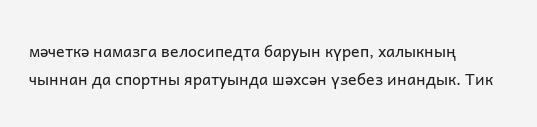мәчеткә намазга велосипедта баруын күреп, халыкның чыннан да спортны яратуында шәхсән үзебез инандык. Тик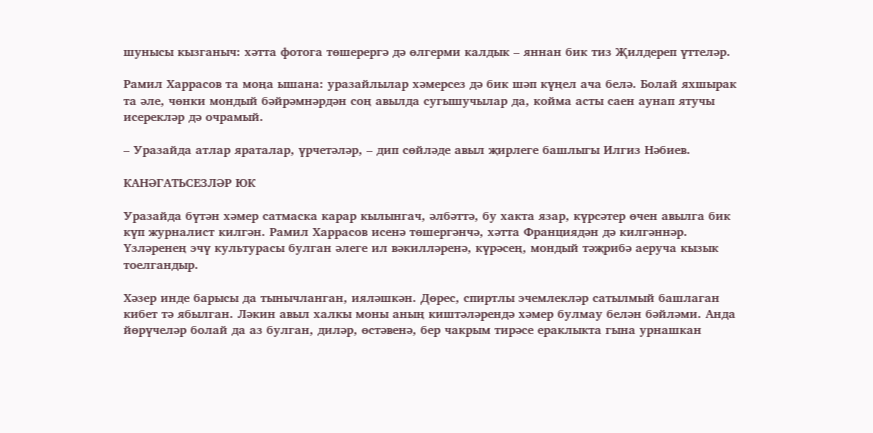шунысы кызганыч: хәтта фотога төшерергә дә өлгерми калдык – яннан бик тиз Җилдереп үттеләр.

Рамил Харрасов та моңа ышана: уразайлылар хәмерсез дә бик шәп күңел ача белә. Болай яхшырак та әле, чөнки мондый бәйрәмнәрдән соң авылда сугышучылар да, койма асты саен аунап ятучы исерекләр дә очрамый.

– Уразайда атлар яраталар, үрчетәләр, – дип сөйләде авыл җирлеге башлыгы Илгиз Нәбиев.

КАНӘГАТЬСЕЗЛӘР ЮК

Уразайда бүтән хәмер сатмаска карар кылынгач, әлбәттә, бу хакта язар, күрсәтер өчен авылга бик күп журналист килгән. Рамил Харрасов исенә төшергәнчә, хәтта Франциядән дә килгәннәр. Үзләренең эчү культурасы булган әлеге ил вәкилләренә, күрәсең, мондый тәҗрибә аеруча кызык тоелгандыр.

Хәзер инде барысы да тынычланган, ияләшкән. Дөрес, спиртлы эчемлекләр сатылмый башлаган кибет тә ябылган. Ләкин авыл халкы моны аның киштәләрендә хәмер булмау белән бәйләми. Анда йөрүчеләр болай да аз булган, диләр, өстәвенә, бер чакрым тирәсе ераклыкта гына урнашкан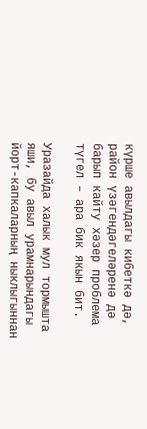күрше авылдагы кибеткә дә, район үзәгендәгеләренә дә барып кайту хәзер проблема түгел – ара бик якын бит.

Уразайда халык мул тормышта яши, бу авыл урамнарындагы йорт-капкаларның ныклыгыннан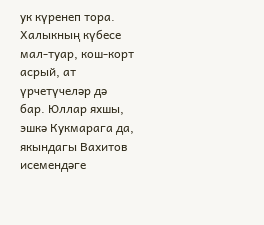ук күренеп тора. Халыкның күбесе мал-туар, кош-корт асрый, ат үрчетүчеләр дә бар. Юллар яхшы, эшкә Кукмарага да, якындагы Вахитов исемендәге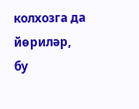колхозга да йөриләр, бу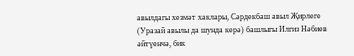авылдагы хезмәт хаклары, Сәрдекбаш авыл Җирлеге (Уразай авылы да шунда керә) башлыгы Илгиз Нәбиев әйтүенчә, бик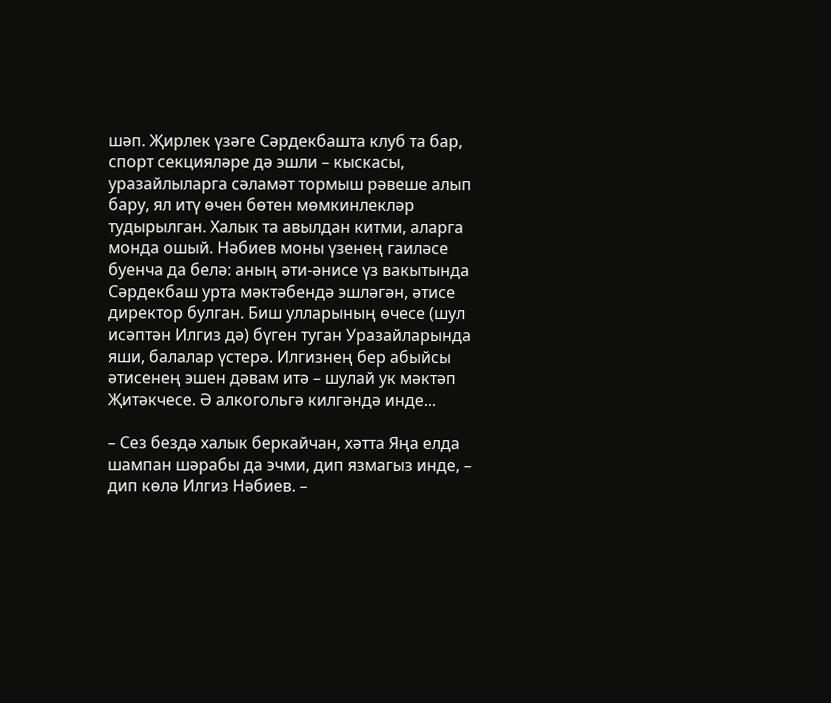шәп. Җирлек үзәге Сәрдекбашта клуб та бар, спорт секцияләре дә эшли – кыскасы, уразайлыларга сәламәт тормыш рәвеше алып бару, ял итү өчен бөтен мөмкинлекләр тудырылган. Халык та авылдан китми, аларга монда ошый. Нәбиев моны үзенең гаиләсе буенча да белә: аның әти-әнисе үз вакытында Сәрдекбаш урта мәктәбендә эшләгән, әтисе директор булган. Биш улларының өчесе (шул исәптән Илгиз дә) бүген туган Уразайларында яши, балалар үстерә. Илгизнең бер абыйсы әтисенең эшен дәвам итә – шулай ук мәктәп Җитәкчесе. Ә алкогольгә килгәндә инде...

– Сез бездә халык беркайчан, хәтта Яңа елда шампан шәрабы да эчми, дип язмагыз инде, – дип көлә Илгиз Нәбиев. –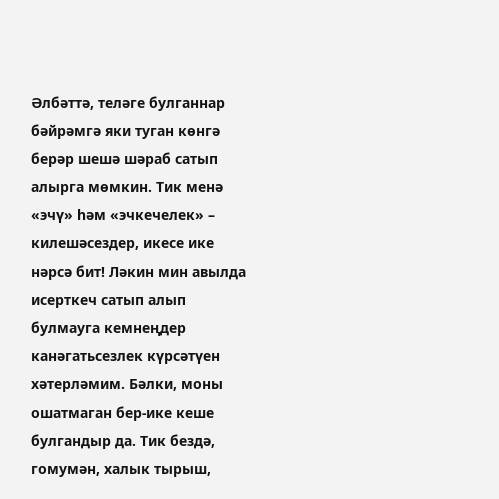Әлбәттә, теләге булганнар бәйрәмгә яки туган көнгә берәр шешә шәраб сатып алырга мөмкин. Тик менә «эчү» һәм «эчкечелек» – килешәсездер, икесе ике нәрсә бит! Ләкин мин авылда исерткеч сатып алып булмауга кемнеңдер канәгатьсезлек күрсәтүен хәтерләмим. Бәлки, моны ошатмаган бер-ике кеше булгандыр да. Тик бездә, гомумән, халык тырыш,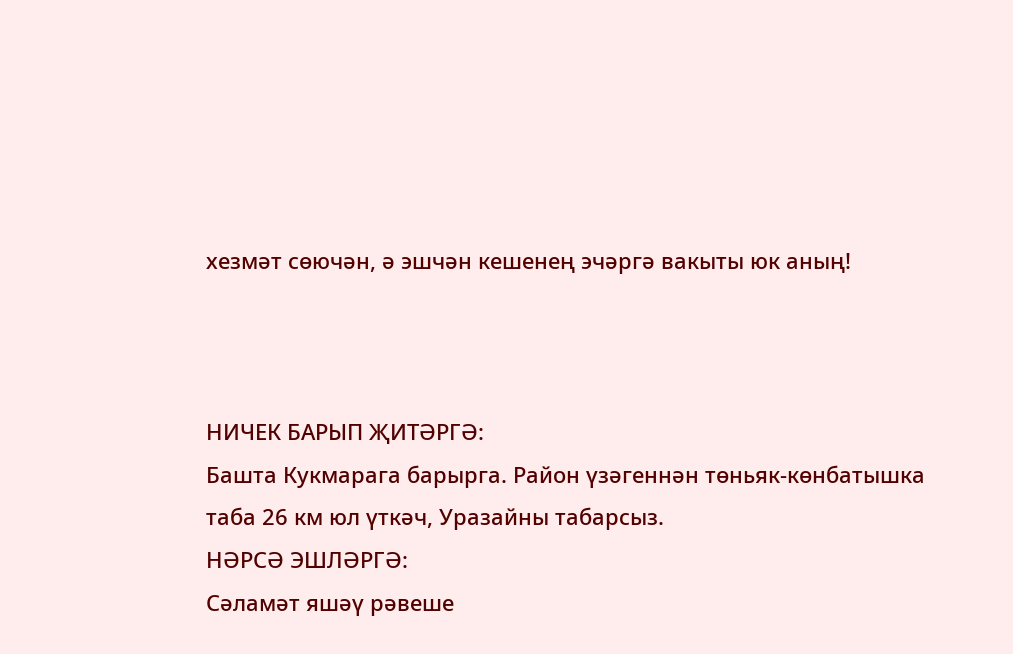хезмәт сөючән, ә эшчән кешенең эчәргә вакыты юк аның!



НИЧЕК БАРЫП ҖИТӘРГӘ:
Башта Кукмарага барырга. Район үзәгеннән төньяк-көнбатышка таба 26 км юл үткәч, Уразайны табарсыз.
НӘРСӘ ЭШЛӘРГӘ:
Сәламәт яшәү рәвеше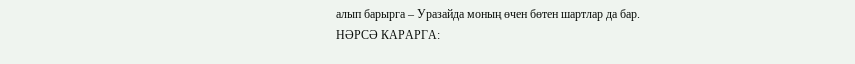алып барырга – Уразайда моның өчен бөтен шартлар да бар.
НӘРСӘ КАРАРГА: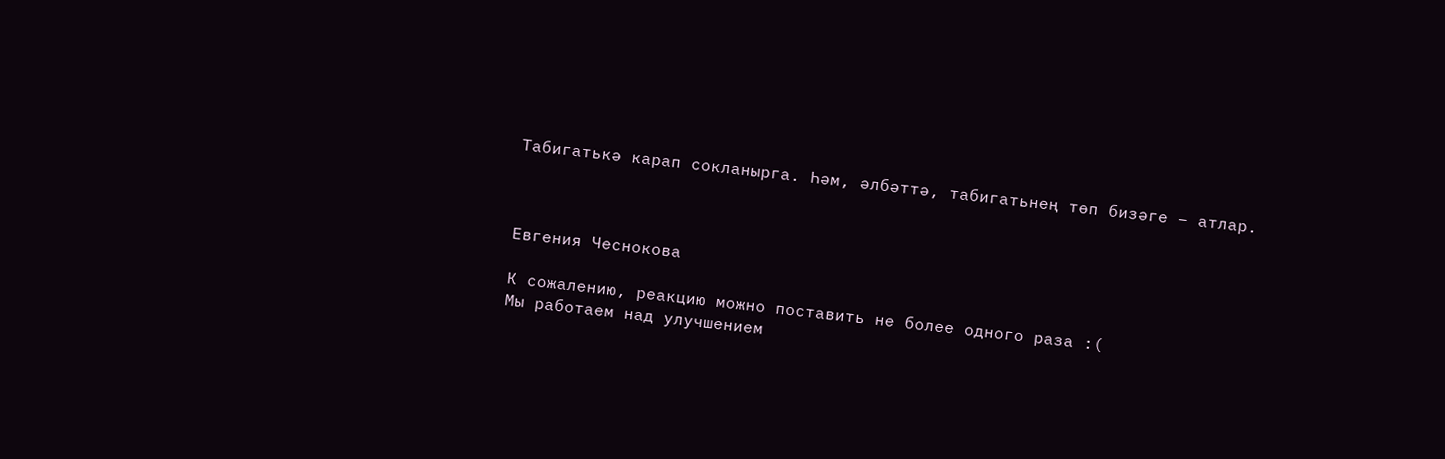Табигатькә карап сокланырга. Һәм, әлбәттә, табигатьнең төп бизәге – атлар.



Евгения Чеснокова

К сожалению, реакцию можно поставить не более одного раза :(
Мы работаем над улучшением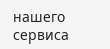нашего сервиса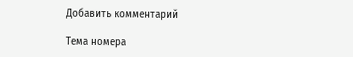Добавить комментарий

Тема номера